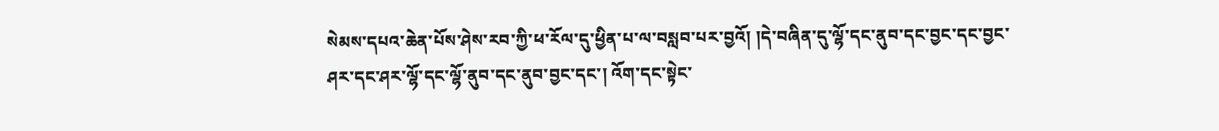སེམས་དཔའ་ཆེན་པོས་ཤེས་རབ་ཀྱི་ཕ་རོལ་དུ་ཕྱིན་པ་ལ་བསླབ་པར་བྱའོ། །དེ་བཞིན་དུ་ལྷོ་དང་ནུབ་དང་བྱང་དང་བྱང་ཤར་དང་ཤར་ལྷོ་དང་ལྷོ་ནུབ་དང་ནུབ་བྱང་དང་། འོག་དང་སྟེང་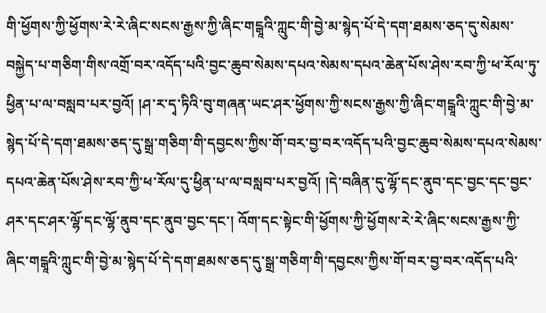གི་ཕྱོགས་ཀྱི་ཕྱོགས་རེ་རེ་ཞིང་སངས་རྒྱས་ཀྱི་ཞིང་གངྒཱའི་ཀླུང་གི་བྱེ་མ་སྙེད་པོ་དེ་དག་ཐམས་ཅད་དུ་སེམས་བསྐྱེད་པ་གཅིག་གིས་འགྲོ་བར་འདོད་པའི་བྱང་ཆུབ་སེམས་དཔའ་སེམས་དཔའ་ཆེན་པོས་ཤེས་རབ་ཀྱི་ཕ་རོལ་ཏུ་ཕྱིན་པ་ལ་བསླབ་པར་བྱའོ། །ཤ་ར་དྭ་ཏིའི་བུ་གཞན་ཡང་ཤར་ཕྱོགས་ཀྱི་སངས་རྒྱས་ཀྱི་ཞིང་གངྒཱའི་ཀླུང་གི་བྱེ་མ་སྙེད་པོ་དེ་དག་ཐམས་ཅད་དུ་སྒྲ་གཅིག་གི་དབྱངས་ཀྱིས་གོ་བར་བྱ་བར་འདོད་པའི་བྱང་ཆུབ་སེམས་དཔའ་སེམས་དཔའ་ཆེན་པོས་ཤེས་རབ་ཀྱི་ཕ་རོལ་དུ་ཕྱིན་པ་ལ་བསླབ་པར་བྱའོ། །དེ་བཞིན་དུ་ལྷོ་དང་ནུབ་དང་བྱང་དང་བྱང་ཤར་དང་ཤར་ལྷོ་དང་ལྷོ་ནུབ་དང་ནུབ་བྱང་དང་། འོག་དང་སྟེང་གི་ཕྱོགས་ཀྱི་ཕྱོགས་རེ་རེ་ཞིང་སངས་རྒྱས་ཀྱི་ཞིང་གངྒཱའི་ཀླུང་གི་བྱེ་མ་སྙེད་པོ་དེ་དག་ཐམས་ཅད་དུ་སྒྲ་གཅིག་གི་དབྱངས་ཀྱིས་གོ་བར་བྱ་བར་འདོད་པའི་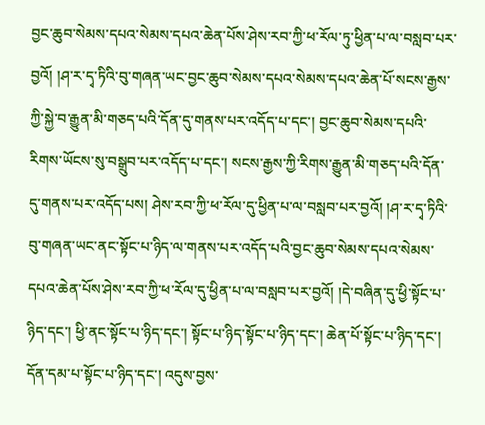བྱང་ཆུབ་སེམས་དཔའ་སེམས་དཔའ་ཆེན་པོས་ཤེས་རབ་ཀྱི་ཕ་རོལ་ཏུ་ཕྱིན་པ་ལ་བསླབ་པར་བྱའོ། །ཤ་ར་དྭ་ཏིའི་བུ་གཞན་ཡང་བྱང་ཆུབ་སེམས་དཔའ་སེམས་དཔའ་ཆེན་པོ་སངས་རྒྱས་ཀྱི་སྐྱེ་བ་རྒྱུན་མི་གཅད་པའི་དོན་དུ་གནས་པར་འདོད་པ་དང་། བྱང་ཆུབ་སེམས་དཔའི་རིགས་ཡོངས་སུ་བསྒྲུབ་པར་འདོད་པ་དང་། སངས་རྒྱས་ཀྱི་རིགས་རྒྱུན་མི་གཅད་པའི་དོན་དུ་གནས་པར་འདོད་པས། ཤེས་རབ་ཀྱི་ཕ་རོལ་དུ་ཕྱིན་པ་ལ་བསླབ་པར་བྱའོ། །ཤ་ར་དྭ་ཏིའི་བུ་གཞན་ཡང་ནང་སྟོང་པ་ཉིད་ལ་གནས་པར་འདོད་པའི་བྱང་ཆུབ་སེམས་དཔའ་སེམས་དཔའ་ཆེན་པོས་ཤེས་རབ་ཀྱི་ཕ་རོལ་དུ་ཕྱིན་པ་ལ་བསླབ་པར་བྱའོ། །དེ་བཞིན་དུ་ཕྱི་སྟོང་པ་ཉིད་དང་། ཕྱི་ནང་སྟོང་པ་ཉིད་དང་། སྟོང་པ་ཉིད་སྟོང་པ་ཉིད་དང་། ཆེན་པོ་སྟོང་པ་ཉིད་དང་། དོན་དམ་པ་སྟོང་པ་ཉིད་དང་། འདུས་བྱས་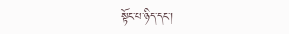སྟོང་པ་ཉིད་དང་།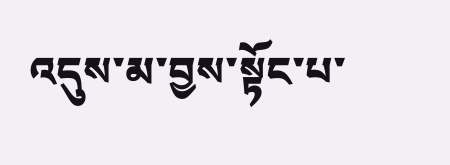འདུས་མ་བྱས་སྟོང་པ་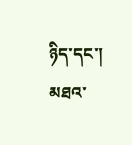ཉིད་དང་། མཐའ་